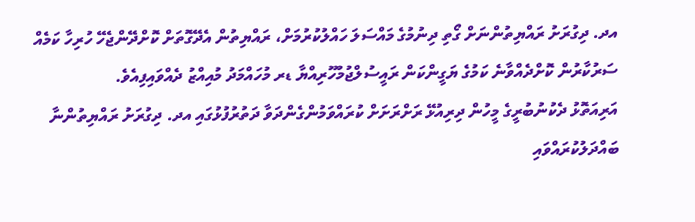އދ. ދިގުރަށު ރައްޔިތުންނަށް ގޯތި ދިނުމުގެ މައްސަލަ ހައްލުކުރުމަށް، ރައްޔިތުން އެދޭގޮތަށް ކޮށްދޭންޖެހޭ ހުރިހާ ކަމެއް ސަރުކާރުން ކޮށްދެއްވާނެ ކަމުގެ ޔަގީންކަން ރައީސުލްޖުމުހޫރިއްޔާ ޑރ މުހައްމަދު މުއިއްޒު ދެއްވައިފިއެވެ.
އަރިއަތޮޅު ދެކުނުބުރީގެ މީހުން ދިރިއުޅޭ ރަށްރަށަށް ކުރައްވަމުންގެންދަވާ ދަތުރުފުޅުގައި އދ. ދިގުރަށު ރައްޔިތުންނާ ބައްދަލުކުރައްވައި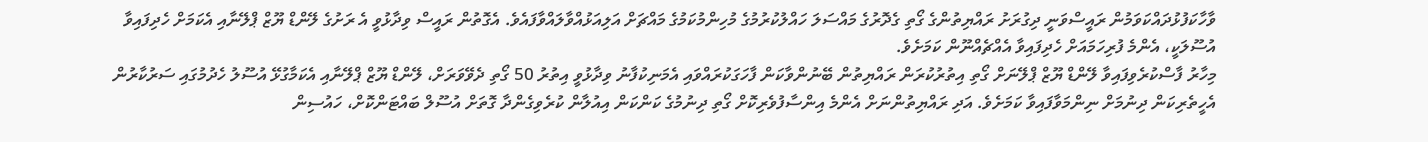ވާހާކަފުޅުދައްކަވަމުން ރައީސްވަނީ ދިގުރަށު ރައްޔިތުންގެ ގޯތި ގެދޮރުގެ މައްސަލަ ހައްލުކުރުމުގެ މުހިންމުކަމުގެ މައްޗަށް އަލިއަޅުއްވާލައްވާފައެވެ. އެގޮތުން ރައީސް ވިދާޅުވީ އެ ރަށުގެ ލޭންޑް ޔޫޒް ޕްލޭނާއި އެކަމަށް ހެދިފައިވާ އުސޫލަކީ، އެންމެ ފުރިހަމައަށް ހެދިފައިވާ އެއްޗެއްނޫން ކަމަށެވެ.
މިހާރު ފާސްކުރެވިފައިވާ ލޭންޑް ޔޫޒް ޕްލޭނަށް ގޯތި އިތުރުކުރަން ރައްޔިތުން ބޭނުންވާކަން ފާހަގަކުރައްވައި އެމަނިކުފާނު ވިދާޅުވީ އިތުރު 50 ގޯތި ދެވޭވަރަށް، ލޭންޑް ޔޫޒް ޕްލޭނާއި އެކަމާގުޅޭ އުސޫލު ހެދުމުގައި ސަރުކާރުން އެހީތެރިކަން ދިނުމަށް ނިންމަވާފައިވާ ކަމަށެވެ. އަދި ރައްޔިތުންނަށް އެންމެ އިންސާފުވެރިކޮށް ގޯތި ދިނުމުގެ ކަންކަން އިއުލާން ކުރެވިގެންދާ ގޮތަށް އުސޫލް ބައްޓަންކޮށް، ހައުސިން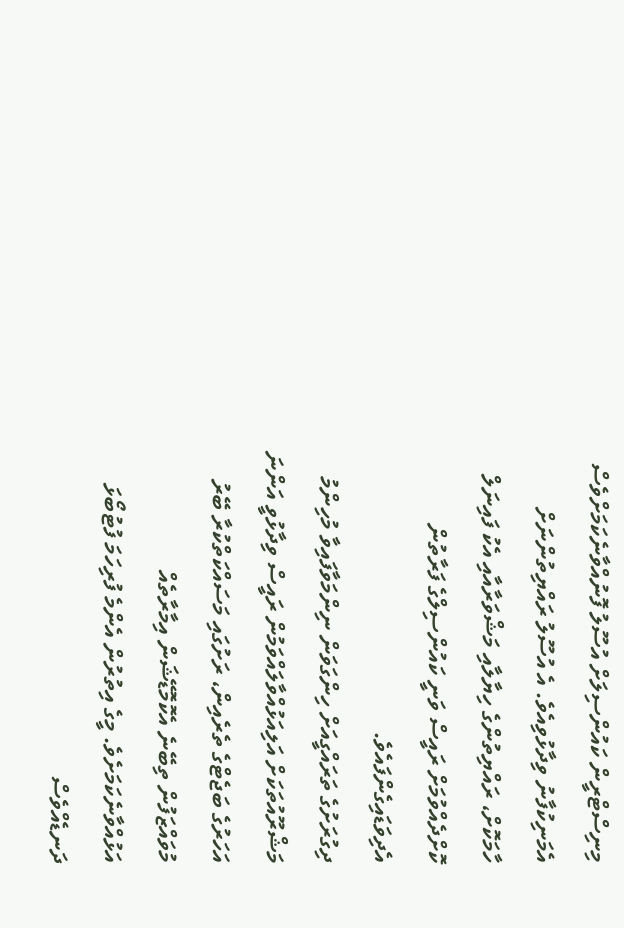މިނިސްޓްރީން ކައުންސިލަށް އުސޫލު ފޮނުއްވާނެކަމަށްވެސް އެމަނިކުފާނު ވިދާޅުވިއެވެ. އެ އުސޫލު ރައްޔިތުންނަށް ހާމަކޮށް، ރައްޔިތުންގެ ހިޔާލާއި މަޝްވަރާއާއި އެކު ފައިނަލް ކޮށްދެއްވުމަށް ރައީސް ވަނީ ކައުންސިލްގެ ފަރާތުން އެދިވަޑައިގެންފައެވެ.
ދިގުރަށުގެ ތަރައްގީއަށް ހިންގަވަން ނިންމަވާފައިވާ މުހިންމު މަޝްރޫއުތަކަށް އަލިއަޅުއްވާލައްވަމުން ރައީސް ވިދާޅުވީ އަންނަ އަހަރުގެ ބަޖެޓްގެ ތެރެއިން، ރަށުގައި މަސައްކަތްކުރާ ބޭރު މުވައްޒަފުން ތިބޭނެ އެކޮމޮޑޭޝަން އިމާރާތެއް އަޅުއްވާނެކަމަށެވެ. މީގެ އިތުރުން އެންމެ ފުރިހަމަ ފުޓުބޯޅަ ދަނޑެއްވެސް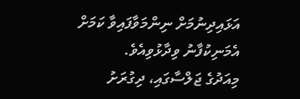އަޅައިދިނުމަށް ނިންމަވާފައިވާ ކަމަށް އެމަނިކުފާނު ވިދާޅުވިއެވެ.
މިއަދުގެ ޖަލްސާގައި، ދިގުރަށު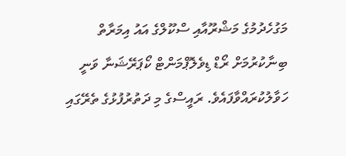މަގުހެދުމުގެ މަޝްރޫއާއި ސްކޫލްގެ އައު އިމަރާތް ބިނާކުރުމަށް ރޯޑް ޑިވެލޮޕްމަންޓް ކޯޕަރޭޝަނާ ވަނީ ހަވާލުކުރައްވާފައެވެ. ރައީސްގެ މި ދަތުރުފުޅުގެ ތެރޭގައި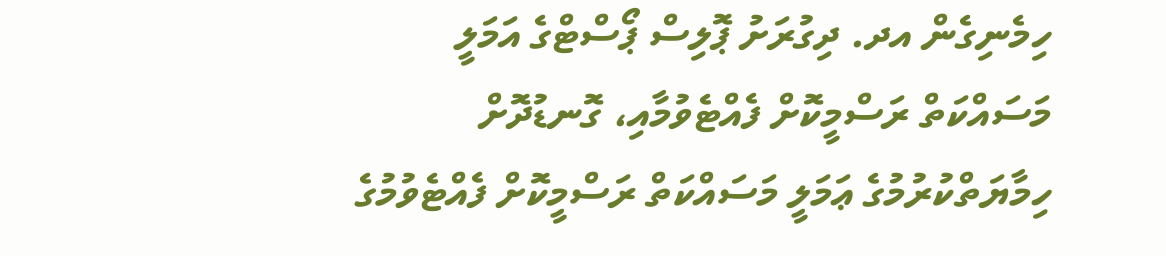ހިމެނިގެން އދ. ދިގުރަށު ޕޮލިސް ޕޯސްޓްގެ އަމަލީ މަސައްކަތް ރަސްމީކޮށް ފެއްޓެވުމާއި، ގޮނޑުދޮށް ހިމާޔަތްކުރުމުގެ ޢަމަލީ މަސައްކަތް ރަސްމީކޮށް ފެއްޓެވުމުގެ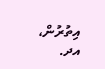އިތުރުން، އދ.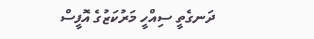ދަނގެތީ ސިއްހީ މަރުކަޒުގެ އޮފީސް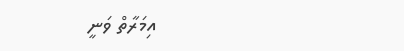އިމަރާތް ވަނީ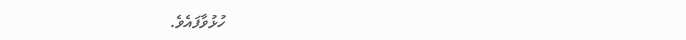ހުޅުވާފައެވެ.